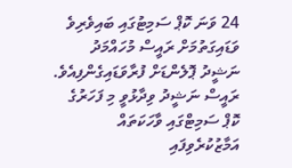24 ވަނަ ކޮޕް ސަމިޓުގައި ބައިވެރިވެ ވަޑައިގަތުމަށް ރައީސް މުހައްމަދު ނަޝީދު ޕޮލެންޑަށް ފުރާވަޑައިގެންފިއެވެ.
ރައީސް ނަޝީދު ވިދާޅުވީ މި ފަހަރުގެ ކޮޕް ސަމިޓްގައި ވާހަކަތައް އަމާޒުކުރެވިފައި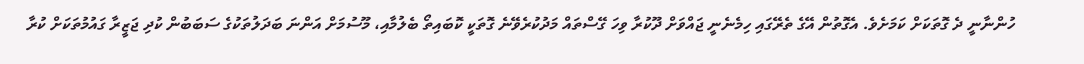ހުންނާނީ ދެ ގޮތަކަށް ކަމަށެވެ. އެގޮތުން އޭގެ ތެރޭގައި ހިމެނެނީ ޖައްވަށް ދޫކުރާ ވިހަ ގޭސްތައް މަދުކުރެވޭނެ ގޮތަކީ ކޮބައިތޯ ބެލުމާއި، މޫސުމަށް އަންނަ ބަދަލުތަކުގެ ސަބަބުން ކުދި ޖަޒީރާ ގައުމުތަކަށް ކުރާ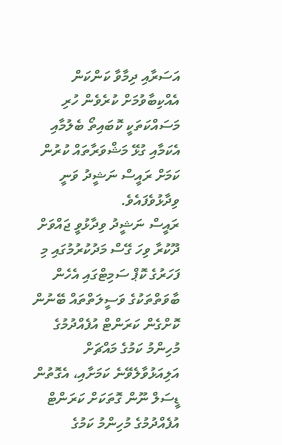އަސަރާއި ދިމާވާ ކަންކަން އެއްކިބާވުމަށް ކުރެވެން ހުރި މަސައްކަތަކީ ކޮބައިތޯ ބެލުމާއި އެކަމާއި ގުޅޭ މަޝްވަރާތައް ކުރުން ކަމަށް ރައީސް ނަޝީދު ވަނީ ވިދާޅުވެފައެވެ.
ރައީސް ނަޝީދު ވިދާޅުވީ ޖައްވަށް ދޫކުރާ ވިހަ ގޭސް މަދުކުރުމުގައި މި ފަހަރުގެ ކޮޕް ސަމިޓްގައި އެހެން ބާވަތްތަކުގެ ވަސީލަތްތައް ބޭނުން ކޮށްގެން ކަރަންޓް އުފެއްދުމުގެ މުހިންމު ކަމުގެ މައްޗަށް އަލިއަޅުވާލެވޭނެ ކަމަށާއި، އެގޮތުން ޑީސަލް ނޫން ގޮތަކަށް ކަރަންޓް އުފެއްދުމުގެ މުހިންމު ކަމުގެ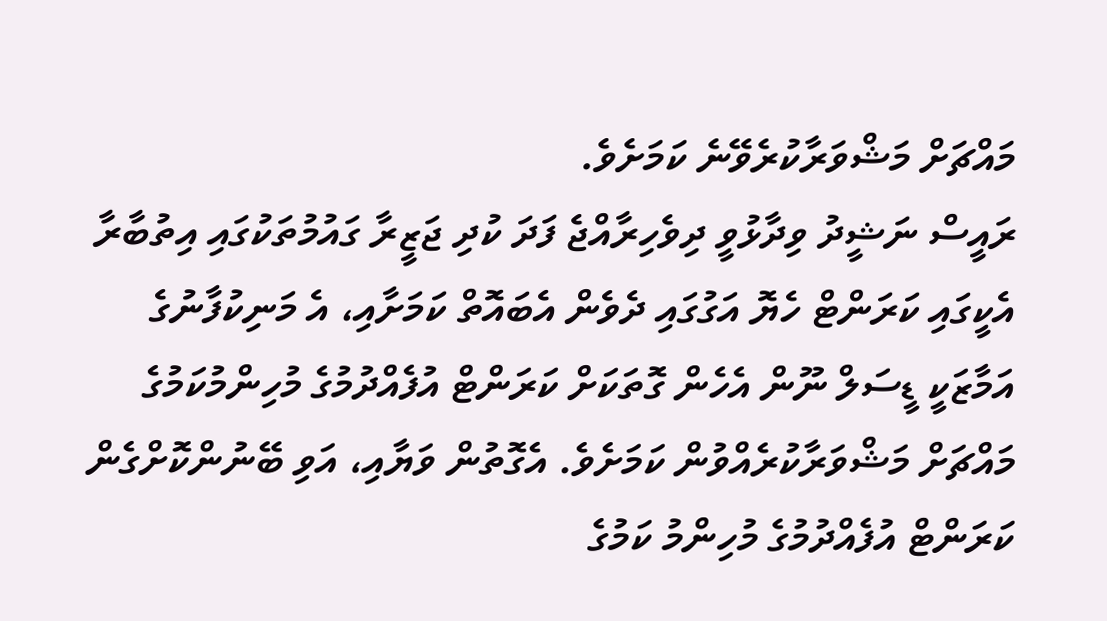މައްޗަށް މަޝްވަރާކުރެވޭނެ ކަމަށެވެ.
ރައީސް ނަޝީދު ވިދާޅުވީ ދިވެހިރާއްޖެ ފަދަ ކުދި ޖަޒީރާ ގައުމުތަކުގައި އިތުބާރާ އެކީގައި ކަރަންޓް ހެޔޮ އަގުގައި ދެވެން އެބައޮތް ކަމަށާއި، އެ މަނިކުފާނުގެ އަމާޒަކީ ޑީސަލް ނޫން އެހެން ގޮތަކަށް ކަރަންޓް އުފެއްދުމުގެ މުހިންމުކަމުގެ މައްޗަށް މަޝްވަރާކުރެއްވުން ކަމަށެވެ. އެގޮތުން ވަޔާއި، އަވި ބޭނުންކޮށްގެން ކަރަންޓް އުފެއްދުމުގެ މުހިންމު ކަމުގެ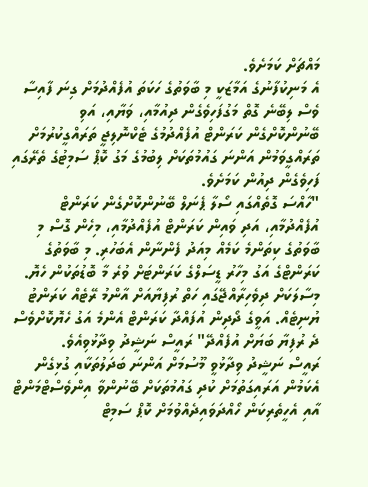މައްޗަށް ކަމަށެވެ.
އެ މަނިކުފާނުގެ އަމާޒަކީ މި ބާވަތުގެ ހަކަތަ އުފެއްދުމަށް ގިނަ ފާއިސާ ވެސް ލިބޭނެ ގޮތް މަގުފަހިވެގެން ދިއުމާއި، ވަޔާއި، އަވި ބޭނުންކޮށްގެން ކަރަންޓް އުފެއްދުމުގެ ޓެކްނޮލިޖީ ތަރައްގީކުރުމަށް ތަރައްގީވަމުން އަންނަ ގައުމުތަކަށް ލިބުމުގެ މަގު ކޮޕް ސަމިޓުގެ ތެރޭގައި ފަހިވެގެން ދިއުން ކަމަށެވެ.
"ހާއްސަ ގޮތެއްގައި ސޯލާ ޕެނަލް ބޭނުންކޮށްގެން ކަރަންޓް އުފެއްދުމާއި، އަދި ވައިން ކަރަންޓް އުފެއްދުމާއި، މިހެން ގޮސް މި ބާވަތުގެ ކިތަންމެ ކަމެއް މިއަދު ފެންނާން އެބަހުރި. މި ބާވަތުގެ ކަރަންޓްގެ އަގު މިހާރު ޑީސަލްގެ ކަރަންޓަށް ވުރެ މާ ބޮޑުތަކުން ހެޔޮ. މިސާލަކަށް ދިވެހިރާއްޖޭގައި ހަތް ރުފިޔާއަށް އާންމު ރޭޓެއް ކަރަންޓު ޔުނިޓެއް. އަވީގެ ދޯދިން އުފައްދާ ކަރަންޓް އެންމެ އަގު ހެޔޮކޮށްވެސް ދެ ރުފިޔާ ބަޔަށް އުފެއްދޭ" ރައީސް ނަޝީދު ވިދާޅުވިއެވެ.
ރައީސް ނަޝީދު ވިދާޅުވީ މޫސުމަށް އަންނަ ބަދަލުތަކާއި ގުޅިގެން އެކަމުން އަރައިގަތުމަށް ކުދި ގައުމުތަކަށް ބޭނުންވާ އިންވެސްޓްމަންޓް އާއި އެހީތެރިކަން ހޯއްދަވައިދެއްވުމަށް ކޮޕް ސަމިޓް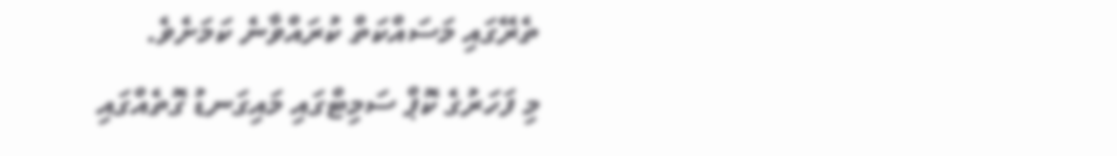ތެރޭގައި މަސައްކަތް ކުރައްވާނެ ކަމަށެވެ.
މި ފަހަރުގެ ކޮޕް ސަމިޓްގައި މައިގަނޑު ގޮތެއްގައި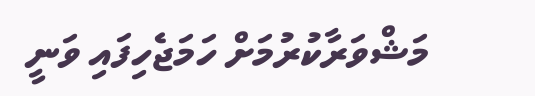މަޝްވަރާކުރުމަށް ހަމަޖެހިފައި ވަނީ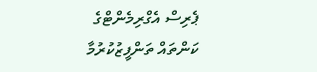ޕެރިސް އެގްރިމެންޓްގެ ކަންތައް ތަންފީޒުކުރުމާ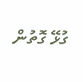ގުޅޭ ގޮތުން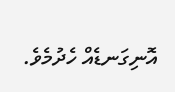އޮނިގަނޑެއް ހެދުމެވެ.